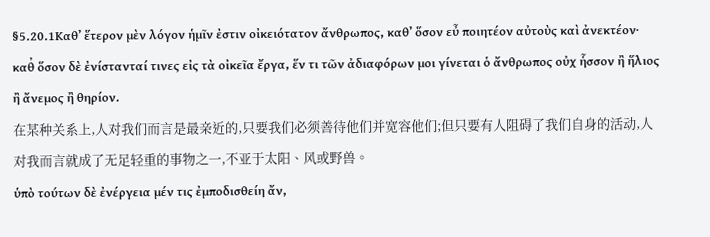§5.20.1Καθ’ ἕτερον μὲν λόγον ἡμῖν ἐστιν οἰκειότατον ἄνθρωπος, καθ’ ὅσον εὖ ποιητέον αὐτοὺς καὶ ἀνεκτέον· καθ̓ ὅσον δὲ ἐνίστανταί τινες εἰς τὰ οἰκεῖα ἔργα, ἕν τι τῶν ἀδιαφόρων μοι γίνεται ὁ ἄνθρωπος οὐχ ἧσσον ἢ ἥλιος ἢ ἄνεμος ἢ θηρίον.
在某种关系上,人对我们而言是最亲近的,只要我们必须善待他们并宽容他们;但只要有人阻碍了我们自身的活动,人对我而言就成了无足轻重的事物之一,不亚于太阳、风或野兽。
ὑπὸ τούτων δὲ ἐνέργεια μέν τις ἐμποδισθείη ἄν,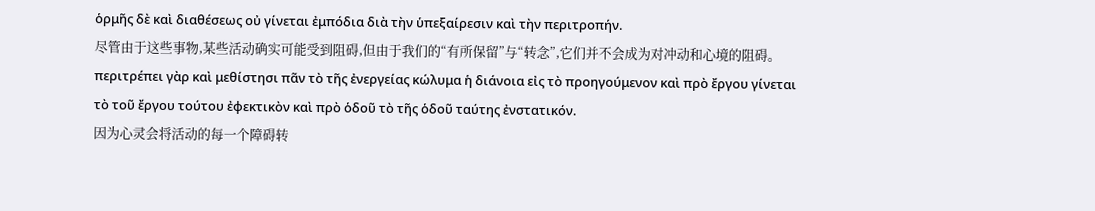ὁρμῆς δὲ καὶ διαθέσεως οὐ γίνεται ἐμπόδια διὰ τὴν ὑπεξαίρεσιν καὶ τὴν περιτροπήν.
尽管由于这些事物,某些活动确实可能受到阻碍,但由于我们的“有所保留”与“转念”,它们并不会成为对冲动和心境的阻碍。
περιτρέπει γὰρ καὶ μεθίστησι πᾶν τὸ τῆς ἐνεργείας κώλυμα ἡ διάνοια εἰς τὸ προηγούμενον καὶ πρὸ ἔργου γίνεται τὸ τοῦ ἔργου τούτου ἐφεκτικὸν καὶ πρὸ ὁδοῦ τὸ τῆς ὁδοῦ ταύτης ἐνστατικόν.
因为心灵会将活动的每一个障碍转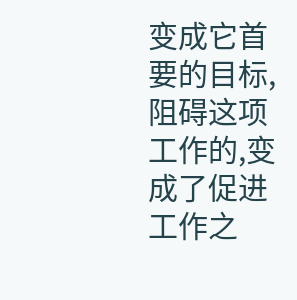变成它首要的目标,阻碍这项工作的,变成了促进工作之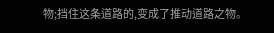物;挡住这条道路的,变成了推动道路之物。